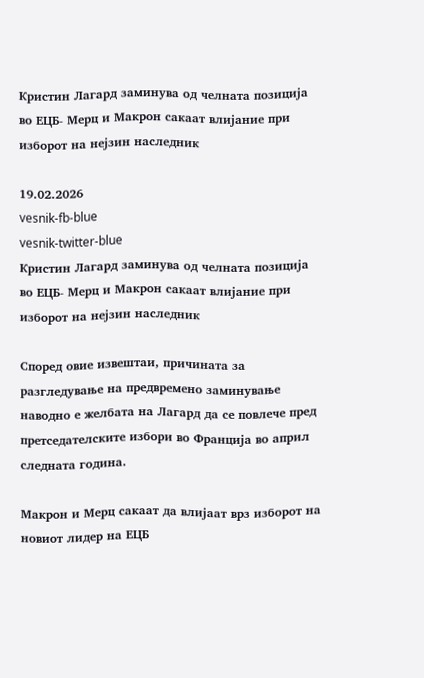Кристин Лагард заминува од челната позиција во ЕЦБ- Мерц и Макрон сакаат влијание при изборот на нејзин наследник

19.02.2026
vesnik-fb-blue
vesnik-twitter-blue
Кристин Лагард заминува од челната позиција во ЕЦБ- Мерц и Макрон сакаат влијание при изборот на нејзин наследник

Според овие извештаи, причината за разгледување на предвремено заминување наводно е желбата на Лагард да се повлече пред претседателските избори во Франција во април следната година.

Макрон и Мерц сакаат да влијаат врз изборот на новиот лидер на ЕЦБ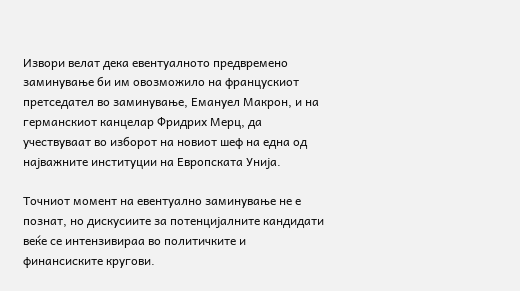Извори велат дека евентуалното предвремено заминување би им овозможило на францускиот претседател во заминување, Емануел Макрон, и на германскиот канцелар Фридрих Мерц, да учествуваат во изборот на новиот шеф на една од најважните институции на Европската Унија.

Точниот момент на евентуално заминување не е познат, но дискусиите за потенцијалните кандидати веќе се интензивираа во политичките и финансиските кругови.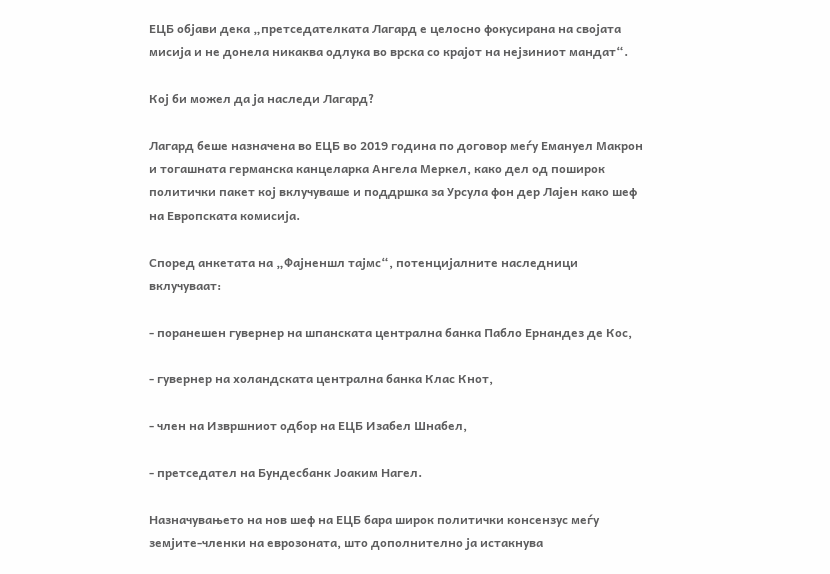ЕЦБ објави дека „претседателката Лагард е целосно фокусирана на својата мисија и не донела никаква одлука во врска со крајот на нејзиниот мандат“.

Кој би можел да ја наследи Лагард?

Лагард беше назначена во ЕЦБ во 2019 година по договор меѓу Емануел Макрон и тогашната германска канцеларка Ангела Меркел, како дел од поширок политички пакет кој вклучуваше и поддршка за Урсула фон дер Лајен како шеф на Европската комисија.

Според анкетата на „Фајненшл тајмс“, потенцијалните наследници вклучуваат:

- поранешен гувернер на шпанската централна банка Пабло Ернандез де Кос,

- гувернер на холандската централна банка Клас Кнот,

- член на Извршниот одбор на ЕЦБ Изабел Шнабел,

- претседател на Бундесбанк Јоаким Нагел.

Назначувањето на нов шеф на ЕЦБ бара широк политички консензус меѓу земјите-членки на еврозоната, што дополнително ја истакнува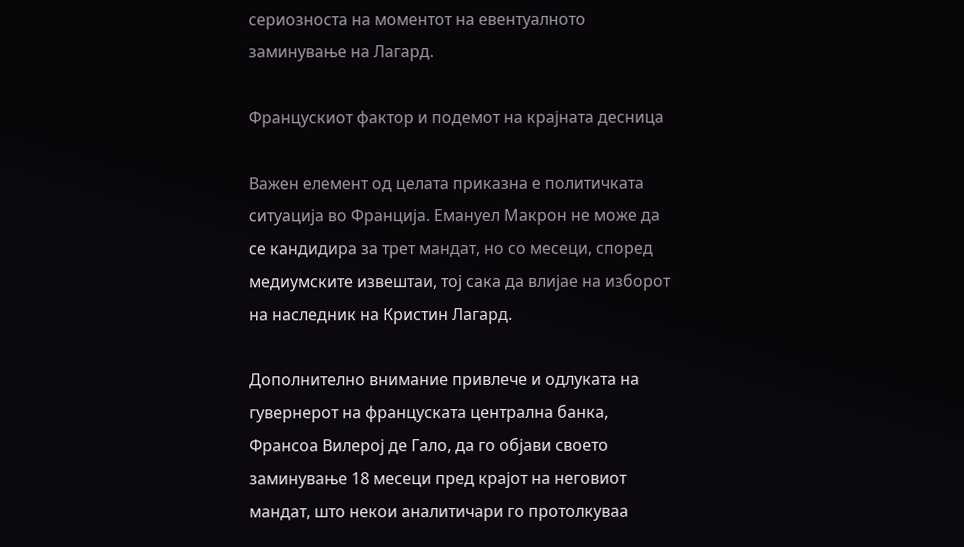сериозноста на моментот на евентуалното заминување на Лагард.

Францускиот фактор и подемот на крајната десница

Важен елемент од целата приказна е политичката ситуација во Франција. Емануел Макрон не може да се кандидира за трет мандат, но со месеци, според медиумските извештаи, тој сака да влијае на изборот на наследник на Кристин Лагард.

Дополнително внимание привлече и одлуката на гувернерот на француската централна банка, Франсоа Вилерој де Гало, да го објави своето заминување 18 месеци пред крајот на неговиот мандат, што некои аналитичари го протолкуваа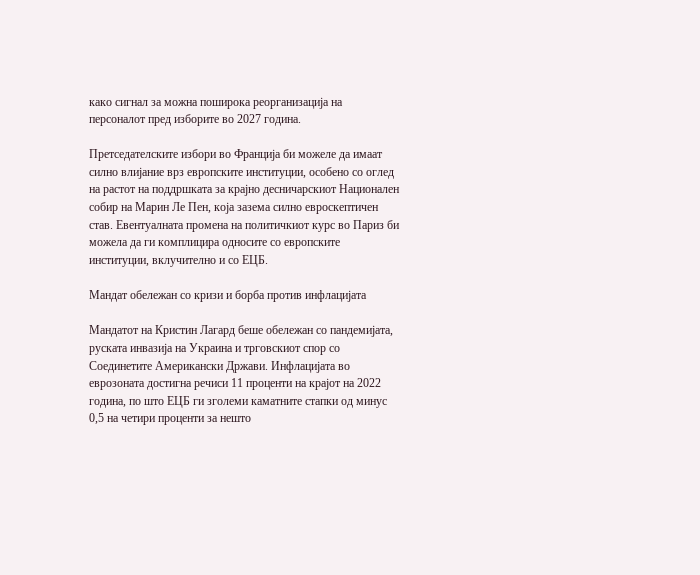како сигнал за можна поширока реорганизација на персоналот пред изборите во 2027 година.

Претседателските избори во Франција би можеле да имаат силно влијание врз европските институции, особено со оглед на растот на поддршката за крајно десничарскиот Национален собир на Марин Ле Пен, која зазема силно евроскептичен став. Евентуалната промена на политичкиот курс во Париз би можела да ги комплицира односите со европските институции, вклучително и со ЕЦБ.

Мандат обележан со кризи и борба против инфлацијата

Мандатот на Кристин Лагард беше обележан со пандемијата, руската инвазија на Украина и трговскиот спор со Соединетите Американски Држави. Инфлацијата во еврозоната достигна речиси 11 проценти на крајот на 2022 година, по што ЕЦБ ги зголеми каматните стапки од минус 0,5 на четири проценти за нешто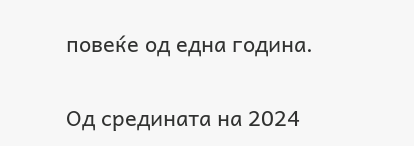повеќе од една година.

Од средината на 2024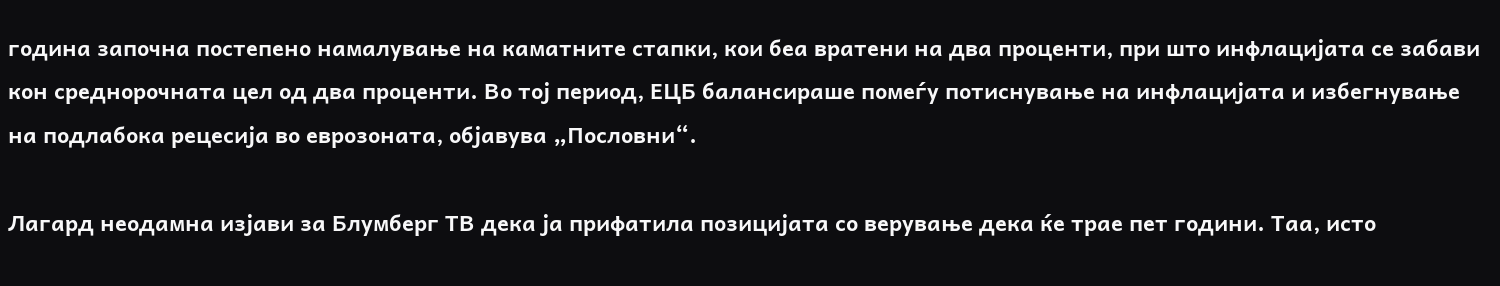година започна постепено намалување на каматните стапки, кои беа вратени на два проценти, при што инфлацијата се забави кон среднорочната цел од два проценти. Во тој период, ЕЦБ балансираше помеѓу потиснување на инфлацијата и избегнување на подлабока рецесија во еврозоната, објавува „Пословни“.

Лагард неодамна изјави за Блумберг ТВ дека ја прифатила позицијата со верување дека ќе трае пет години. Таа, исто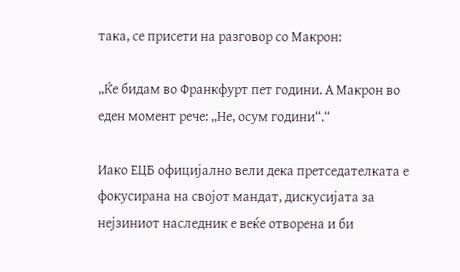така, се присети на разговор со Макрон:

„Ќе бидам во Франкфурт пет години. А Макрон во еден момент рече: „Не, осум години“.“

Иако ЕЦБ официјално вели дека претседателката е фокусирана на својот мандат, дискусијата за нејзиниот наследник е веќе отворена и би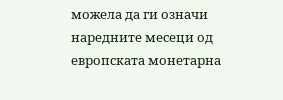можела да ги означи наредните месеци од европската монетарна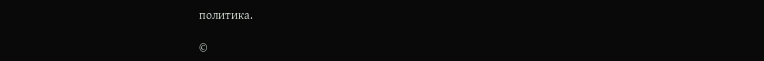политика.

©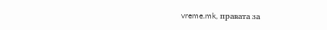vreme.mk, правата за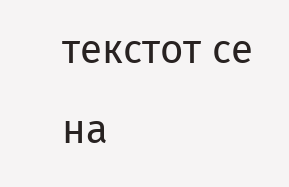текстот се на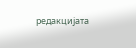редакцијата